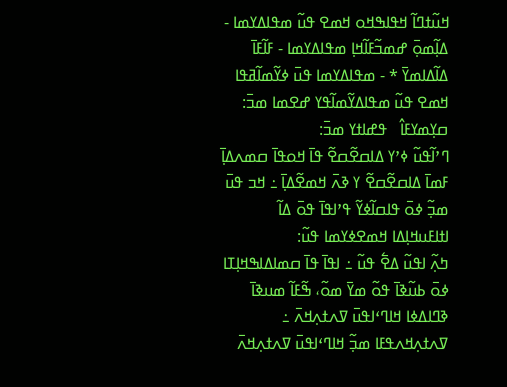ߞߎ߬ߙߣߊ߬ ߞߟߊߒߞߋ ߞߘߐ ߟߎ߬ ߘߟߊߡߌߘߊ - ߡߊ߲߬ߘߋ߲߫ ߝߘߏ߬ߓߊ߬ߞߊ߲ ߘߟߊߡߌߘߊ - ߓߊ߬ߓߊ߫ ߡߊ߬ߡߊߘߌ߫ * - ߘߟߊߡߌߘߊ ߟߎ߫ ߦߌ߬ߘߊ߬ߥߟߊ
ߞߘߐ ߟߎ߬ ߘߟߊߡߌ߬ߘߊ߬ߟߌ ߝߐߘߊ ߘߏ߫: ߛߌ߲ߘߌߓߊ߮   ߟߝߊߙߌ ߘߏ߫:
ߣߴߊ߬ߟߎ߬ ߦߴߌ ߡߊߛߐ߬ߛߐ߬ ߟߊ߫ ߞߋߟߊ߫ ߛߘߍߡߊ߲߫ ߓߘߊ߫ ߡߊߛߐ߬ߛߐ߬ ߌ ߢߍ߫ ߞߘߐ߬ߡߊ߲߫ ߸ ߞߏ ߟߎ߫ ߘߏ߲߬ ߦߋ߫ ߟߊߛߊ߬ߦߌ߬ ߟߴߊߟߊ߫ ߟߋ߫ ߡߊ߬
ߊߙߊߓߎߞߊ߲ߡߊ ߞߘߐߦߌߘߊ ߟߎ߬:
ߤߍ߲߬ ߊߟߎ߬ ߡߐ߱ ߟߎ߬ ߸ ߊߟߊ߫ ߟߊ߫ ߛߘߊߡߊߒߞߊ߲ߠߊ ߦߋ߫ ߕߎ߬ߢߊ߫ ߟߋ߬ ߘߌ߫ ߘߋ߬، ߒ߬ߓߊ߬ ߘߎߢߊ߫ ߢߣߊߡߦߊ ߞߊߣߵߊߟߎ߫ ߜߍߙߍ߲ߞߍ߫ ߸ ߜߍߙߍ߲ߞߍߟߓߊ ߘߏ߲߬ ߞߊߣߵߊߟߎ߫ ߜߍߙߍ߲ߞߍ߫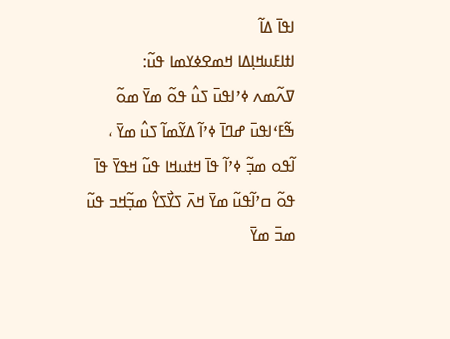ߊߟߊ߫ ߡߊ߬
ߊߙߊߓߎߞߊ߲ߡߊ ߞߘߐߦߌߘߊ ߟߎ߬:
ߜߍ߬ߘߍ ߦߴߊߟߎ߫ ߖߎ߮ ߟߋ߬ ߘߌ߫ ߘߋ߬ ߒ߬ߓߵߊߟߎ߫ ߝߣߊ߫ ߦߴߊ߬ ߡߌ߬ߘߊ߬ ߖߎ߮ ߘߌ߫ ، ߊ߬ߟߋ ߘߏ߲߬ ߦߴߊ߬ ߟߊ߫ ߞߙߎߞߊ ߟߎ߬ ߞߟߌ߫ ߟߊ߫ ߟߋ߬ ߛߴߊ߬ߟߎ߬ ߘߌ߫ ߞߍ߫ ߖߌ߯ߖߌ߮ ߘߏ߲߬ߞߏ ߟߎ߬ ߘߏ߫ ߘߌ߫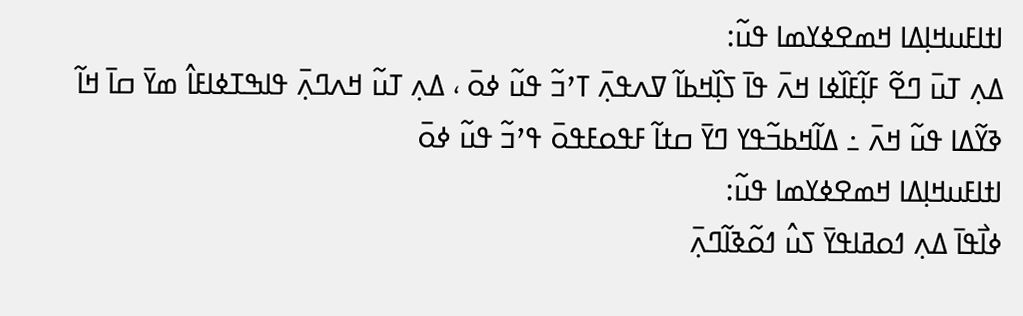ߊߙߊߓߎߞߊ߲ߡߊ ߞߘߐߦߌߘߊ ߟߎ߬:
ߡߍ߲ ߠߎ߫ ߣߐ߬ ߓߊ߲߬ߓߊ߰ߦߊ ߞߍ߫ ߟߊ߫ ߖߊ߲߰ߞߕߊ߬ ߜߍߟߍ߲߫ ߠߴߏ߬ ߟߎ߬ ߦߋ߫ ، ߡߍ߲ ߠߎ߬ ߞߍߣߍ߲߫ ߟߊߒߠߦߊߓߊ߮ ߘߌ߫ ߛߊ߫ ߞߊ߬ ߢߌ߬ߡߊ ߟߎ߬ ߞߍ߫ ߸ ߡߊ߬ߞߕߏ߬ߟߌ ߣߌ߫ ߛߙߊ߬ ߓߟߋߓߟߋ߫ ߟߴߏ߬ ߟߎ߬ ߦߋ߫
ߊߙߊߓߎߞߊ߲ߡߊ ߞߘߐߦߌߘߊ ߟߎ߬:
ߦߊ߯ߟߊ߫ ߡߍ߲ ߗߋߥߊߟߌ߫ ߖߎ߮ ߗߋ߬ߢߊ߬ߣߍ߲߫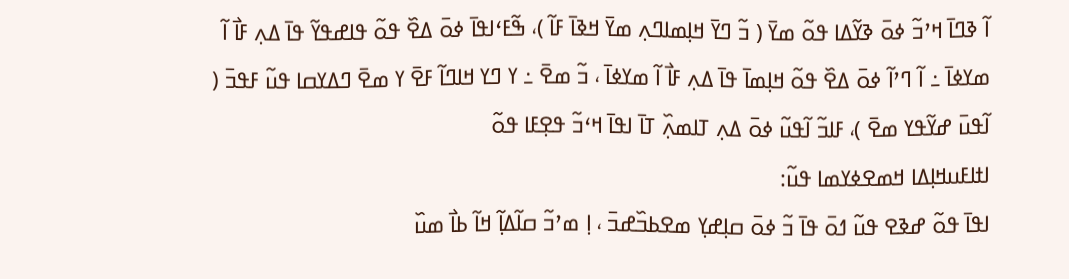ߊ߬ ߢߣߊ߫ ߞߴߏ߬ ߦߋ߫ ߢߌ߬ߡߊ ߟߋ߬ ߘߌ߫ ( ߏ߬ ߣߌ߫ ߞߊ߲ߘߊߣߍ߲ ߘߌ߫ ߞߢߊ߫ ߓߊ߬ )، ߒ߬ߓߵߊߟߊ߫ ߦߋ߫ ߡߐ߰ ߟߋ߬ ߟߊߝߟߌ߬ ߟߊ߫ ߡߍ߲ ߓߊ߯ ߊ߬ ߘߌߦߊ߫ ߸ ߊ߬ ߣߴߊ߬ ߦߋ߫ ߡߐ߰ ߟߋ߬ ߞߊ߲ߘߊ߫ ߟߊ߫ ߡߍ߲ ߓߊ߯ ߊ߬ ߘߌߦߊ߫ ، ߏ߬ ߘߐ߫ ߸ ߌ ߣߌ ߞߊߣߊ߬ ߓߐ߫ ߌ ߘߐ߫ ߣߡߌߛߊ ߟߎ߬ ߓߟߏ߫ ( ߊ߬ߟߎ߫ ߝߌ߬ߟߌ ߘߐ߫ )، ߓߊߏ߬ ߊ߬ߟߎ߬ ߦߋ߫ ߡߍ߲ ߠߊߘߍ߲߰ ߠߊ߫ ߊߟߊ߫ ߞߵߏ߬ ߟߐ߲ߓߊ ߟߋ߬
ߊߙߊߓߎߞߊ߲ߡߊ ߞߘߐߦߌߘߊ ߟߎ߬:
ߊߟߊ߫ ߟߋ߬ ߝߢߐ ߟߎ߬ ߗߋ߫ ߟߊ߫ ߏ߬ ߦߋ߫ ߛߊ߲ߝߌ߲ ߘߐߕߏ߰ߝߏ߫ ، ߊ߲ ߘߴߏ߬ ߛߊ߬ߡߊ߲߬ ߞߊ߬ ߕߊ߯ ߘߎ߰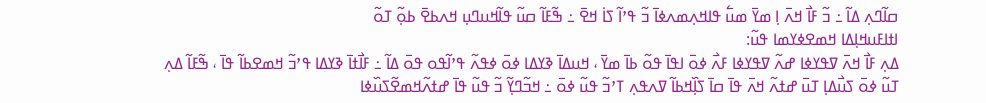ߛߊ߬ߣߍ߲ ߡߊ߬ ߸ ߏ߬ ߓߊ߯ ߞߍ߫ ߊ߲ ߘߌ߫ ߘߎ߱ ߟߊߞߍ߲ߘߍߦߊ߫ ߏ߬ ߟߴߊ߬ ߖߊ߭ ߞߐ߫ ߸ ߒ߬ߓߊ߬ ߛߎ߬ ߟߊ߬ߞߎߣߎ߲ ߞߍߕߐ߫ ߕߋ߲߬ ߠߋ߬
ߊߙߊߓߎߞߊ߲ߡߊ ߞߘߐߦߌߘߊ ߟߎ߬:
ߡߍ߲ ߓߊ߯ ߞߍ߫ ߜߟߌߦߊ ߝߍ߬ ߜߟߌߦߊ ߓߍ߯ ߦߋ߫ ߊߟߊ߫ ߟߋ߬ ߕߊ߫ ߘߌ߫ ، ߞߎߡߊ߫ ߢߌߡߊ ߦߋ߫ ߦߟߍ߬ ߟߴߊ߬ߟߋ ߟߋ߫ ߡߊ߬ ߸ ߓߊ߯ߙߊ߫ ߢߌߡߊ ߟߴߏ߬ ߞߘߐߕߊ߬ ߟߊ߫ ، ߒ߬ߓߊ߬ ߡߍ߲ ߠߎ߬ ߦߋ߫ ߖߎ߯ߡߊ߲ ߠߎ߫ ߝߙߍ߬ ߞߍ߫ ߟߊ߫ ߛߊ߫ ߖߊ߲߰ߞߕߊ߬ ߜߍߟߍ߲ ߠߴߏ߬ ߟߎ߬ ߦߋ߫ ߸ ߞߏ߬ߣߌ߲߬ ߏ߬ ߟߎ߬ ߟߊ߫ ߝߙߍ߬ߞߘߐ߬ߖߎ߰ߦߊ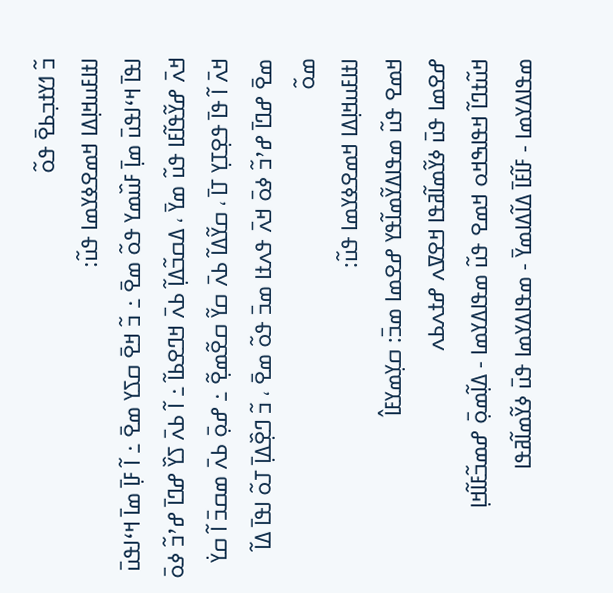ߏ߬ ߗߌߙߏ߲ߕߐ߫ ߟߋ߬
ߊߙߊߓߎߞߊ߲ߡߊ ߞߘߐߦߌߘߊ ߟߎ߬:
ߊߟߊ߫ ߞߵߊߟߎ߫ ߘߊ߲߫ ߓߎ߰ߘߌ ߟߋ߬ ߘߐ߫ ߸ ߏ߬ ߞߐ߫ ߛߖߌ ߘߐ߫ ߸ ߊ߬ ߓߊ߲߫ ߘߊ߫ ߞߵߊߟߎ߫ ߞߍ߫ ߝߌ߬ߟߊ߬ߓߊ ߟߎ߬ ߘߌ߫ ، ߡߛߏ߬ߡߊ߲߬ ߕߍ߫ ߞߣߐߕߊ߬ ߸ ߊ߬ ߕߍ߫ ߖߌ߰ ߝߣߊ߫ ߝߴߏ߬ ߦߋ߫ ߞߍ߫ ߊ߬ ߟߊ߫ ߟߐ߲ߠߌ߲ ߠߊ߫ ، ߛߌ߬ߡߊ߬ ߕߍ߫ ߛߌ߬ ߛߐ߬ߘߐ߲߬ ߸ ߝߋ߲߫ ߕߍ߫ ߘߛߏ߫ ߊ߬ ߛߌ߭ ߘߐ߫ ߝߣߊ߫ ߝߴߏ߬ ߦߋ߫ ߞߍ߫ ߟߍߙߊ ߘߏ߫ ߟߋ߬ ߘߐ߫ ، ߏ߬ ߣߐ߲߰ߡߊ߲߫ ߠߋ߬ ߊߟߊ߫ ߡߊ߬ ߘߋ߬
ߊߙߊߓߎߞߊ߲ߡߊ ߞߘߐߦߌߘߊ ߟߎ߬:
ߞߘߐ ߟߎ߬ ߘߟߊߡߌ߬ߘߊ߬ߟߌ ߝߐߘߊ ߘߏ߫: ߛߌ߲ߘߌߓߊ߮
ߝߐߘߊ ߟߎ߫ ߦߌ߬ߘߊ߬ߥߟߊ ߞߐߜߍ ߝߙߍߕߍ
ߞߎ߬ߙߣߊ߬ ߞߟߊߒߞߋ ߞߘߐ ߟߎ߬ ߘߟߊߡߌߘߊ - ߡߊ߲߬ߘߋ߲߫ ߝߘߏ߬ߓߊ߬ߞߊ߲ ߘߟߊߡߌߘߊ - ߓߊ߬ߓߊ߫ ߡߊ߬ߡߊߘߌ߫ - ߘߟߊߡߌߘߊ ߟߎ߫ ߦߌ߬ߘߊ߬ߥߟߊ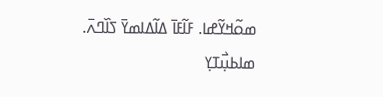ߘߋ߬ߞߌ߬ߝߊ. ߓߊ߬ߓߊ߫ ߡߊ߬ߡߊߘߌ߫ ߖߊ߰ߣߍ߫.
ߘߊߕߎ߲߯ߠߌ߲